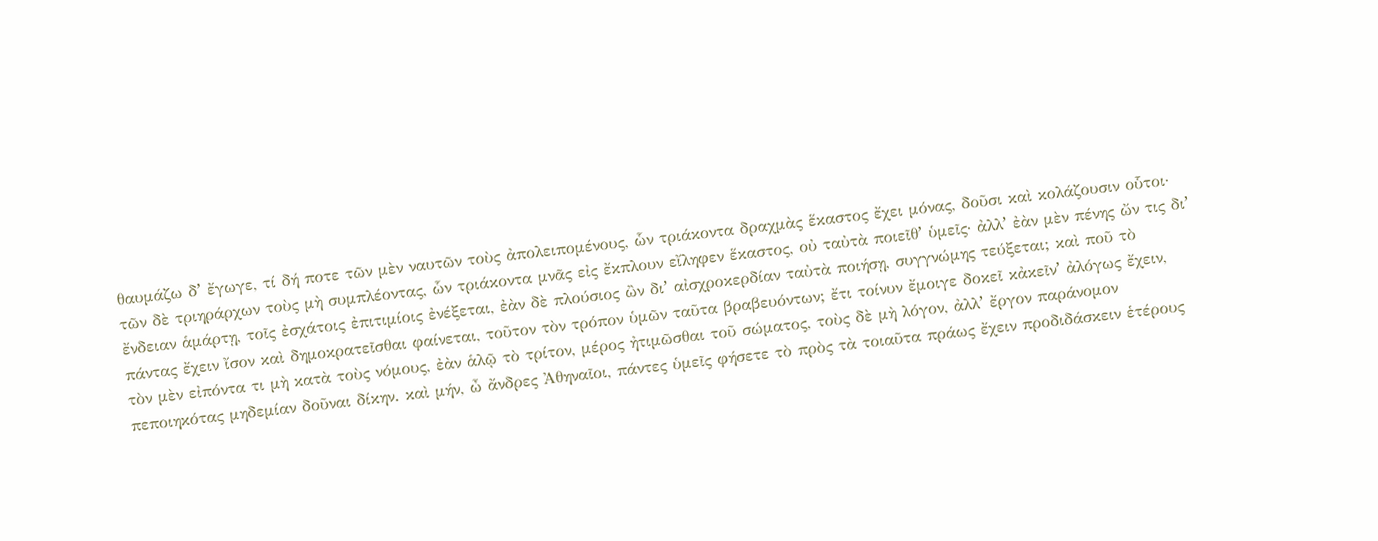θαυμάζω δʼ ἔγωγε, τί δή ποτε τῶν μὲν ναυτῶν τοὺς ἀπολειπομένους, ὧν τριάκοντα δραχμὰς ἕκαστος ἔχει μόνας, δοῦσι καὶ κολάζουσιν οὗτοι· τῶν δὲ τριηράρχων τοὺς μὴ συμπλέοντας, ὧν τριάκοντα μνᾶς εἰς ἔκπλουν εἴληφεν ἕκαστος, οὐ ταὐτὰ ποιεῖθʼ ὑμεῖς· ἀλλʼ ἐὰν μὲν πένης ὤν τις διʼ ἔνδειαν ἁμάρτῃ, τοῖς ἐσχάτοις ἐπιτιμίοις ἐνέξεται, ἐὰν δὲ πλούσιος ὢν διʼ αἰσχροκερδίαν ταὐτὰ ποιήσῃ, συγγνώμης τεύξεται; καὶ ποῦ τὸ πάντας ἔχειν ἴσον καὶ δημοκρατεῖσθαι φαίνεται, τοῦτον τὸν τρόπον ὑμῶν ταῦτα βραβευόντων; ἔτι τοίνυν ἔμοιγε δοκεῖ κἀκεῖνʼ ἀλόγως ἔχειν, τὸν μὲν εἰπόντα τι μὴ κατὰ τοὺς νόμους, ἐὰν ἁλῷ τὸ τρίτον, μέρος ἠτιμῶσθαι τοῦ σώματος, τοὺς δὲ μὴ λόγον, ἀλλʼ ἔργον παράνομον πεποιηκότας μηδεμίαν δοῦναι δίκην. καὶ μήν, ὦ ἄνδρες Ἀθηναῖοι, πάντες ὑμεῖς φήσετε τὸ πρὸς τὰ τοιαῦτα πράως ἔχειν προδιδάσκειν ἑτέρους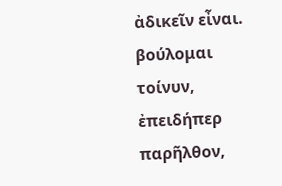ἀδικεῖν εἶναι. βούλομαι τοίνυν, ἐπειδήπερ παρῆλθον,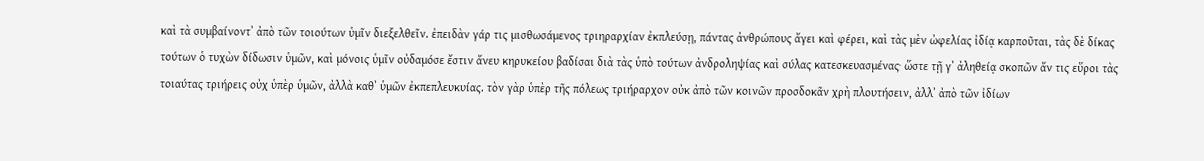καὶ τὰ συμβαίνοντʼ ἀπὸ τῶν τοιούτων ὑμῖν διεξελθεῖν. ἐπειδὰν γάρ τις μισθωσάμενος τριηραρχίαν ἐκπλεύσῃ, πάντας ἀνθρώπους ἄγει καὶ φέρει, καὶ τὰς μὲν ὠφελίας ἰδίᾳ καρποῦται, τὰς δὲ δίκας τούτων ὁ τυχὼν δίδωσιν ὑμῶν, καὶ μόνοις ὑμῖν οὐδαμόσε ἔστιν ἄνευ κηρυκείου βαδίσαι διὰ τὰς ὑπὸ τούτων ἀνδροληψίας καὶ σύλας κατεσκευασμένας· ὥστε τῇ γʼ ἀληθείᾳ σκοπῶν ἄν τις εὕροι τὰς τοιαύτας τριήρεις οὐχ ὑπὲρ ὑμῶν, ἀλλὰ καθʼ ὑμῶν ἐκπεπλευκυίας. τὸν γὰρ ὑπὲρ τῆς πόλεως τριήραρχον οὐκ ἀπὸ τῶν κοινῶν προσδοκᾶν χρὴ πλουτήσειν, ἀλλʼ ἀπὸ τῶν ἰδίων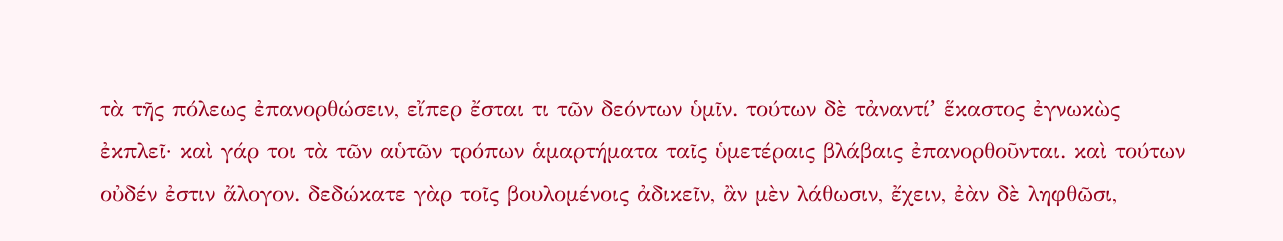τὰ τῆς πόλεως ἐπανορθώσειν, εἴπερ ἔσται τι τῶν δεόντων ὑμῖν. τούτων δὲ τἀναντίʼ ἕκαστος ἐγνωκὼς ἐκπλεῖ· καὶ γάρ τοι τὰ τῶν αὑτῶν τρόπων ἁμαρτήματα ταῖς ὑμετέραις βλάβαις ἐπανορθοῦνται. καὶ τούτων οὐδέν ἐστιν ἄλογον. δεδώκατε γὰρ τοῖς βουλομένοις ἀδικεῖν, ἂν μὲν λάθωσιν, ἔχειν, ἐὰν δὲ ληφθῶσι,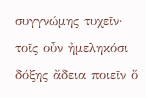συγγνώμης τυχεῖν· τοῖς οὖν ἠμεληκόσι δόξης ἄδεια ποιεῖν ὅ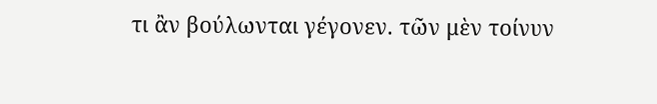τι ἂν βούλωνται γέγονεν. τῶν μὲν τοίνυν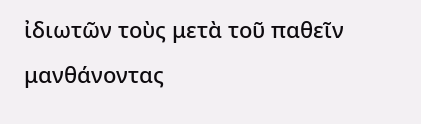ἰδιωτῶν τοὺς μετὰ τοῦ παθεῖν μανθάνοντας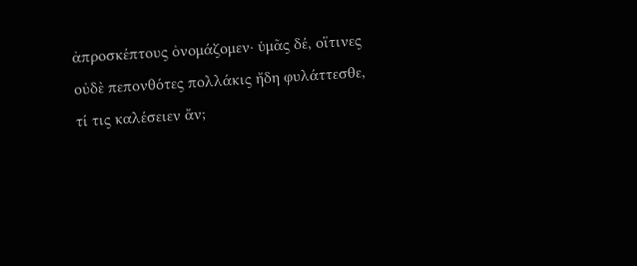ἀπροσκέπτους ὀνομάζομεν· ὑμᾶς δέ, οἵτινες οὐδὲ πεπονθότες πολλάκις ἤδη φυλάττεσθε, τί τις καλέσειεν ἄν;